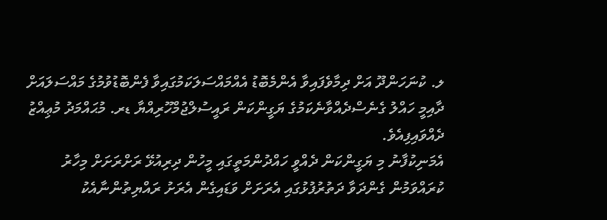ލ. ކުނަހަންދޫ އަށް ދިމާވެފައިވާ އެންމެބޮޑު އެއްމައްސަލަކަމުގައިވާ ފެންބޮޑުވުމުގެ މައްސަލައަށް ދާއިމީ ހައްލު ގެނެސްދެއްވާނެކަމުގެ ޔަގީންކަން ރައީސުލްޖުމްހޫރިއްޔާ ޑރ. މުޙައްމަދު މުޢިއްޒު ދެއްވައިފިއެވެ.
އެމަނިކުފާނު މި ޔަގީންކަން ދެއްވީ ހައްދުންމަތީގައި މީހުން ދިރިއުޅޭ ރަށްރަށަށް މިހާރު ކުރައްވަމުން ގެންދަވާ ދަތުރުފުޅުގައި އެރަށަށް ވަޑައިގެން އެރަށު ރައްޔިތުންނާއެކު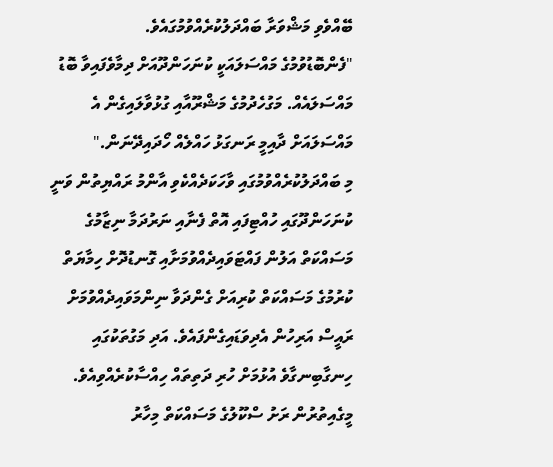ބޭއްވެވި މަޝްވަރާ ބައްދަލުކުރެއްވުމުގައެވެ.
"ފެންބޮޑުވުމުގެ މައްސަލައަކީ ކުނަހަންދޫއަށް ދިމާވެފައިވާ ބޮޑު މައްސަލައެއް. މަގުހެދުމުގެ މަޝްރޫއާއި ގުޅުވާލައިގެން އެ މައްސަލައަށް ދާއިމީ ރަނގަޅު ހައްލެއް ހޯދައިދޭނަން."
މި ބައްދަލުކުރެއްވުމުގައި ވާހަކަދެއްކެވި އާންމު ރައްޔިތުން ވަނީ ކުނަހަންދޫގައި ހުއްޓިފައި އޮތް ފެނާއި ނަރުދަމާ ނިޒާމުގެ މަސައްކަތް އަލުން ފައްޓަވައިދެއްވުމަށާއި ގޮނޑުދޮށް ހިމާޔަތް ކުރުމުގެ މަސައްކަތް ކުރިއަށް ގެންދަވާ ނިންމަވައިދެއްވުމަށް ރައީސް އަރިހުން އެދިވަޑައިގެންފައެވެ. އަދި މަގުތަކުގައި ހިނގާބިނގާވެ އުޅުމަށް ހުރި ދަތިތައް ހިއްސާކުރެއްވިއެވެ.
މީގެއިތުރުން ރަށު ސްކޫލުގެ މަސައްކަތް މިހާރު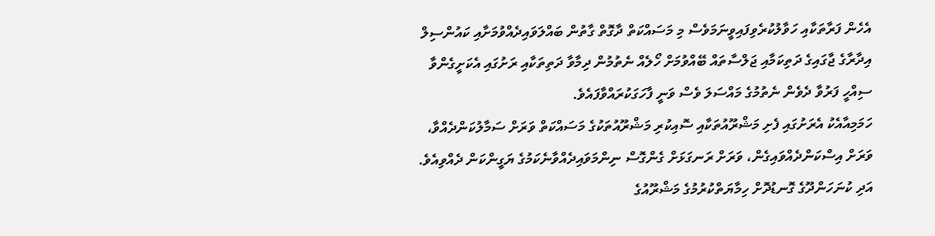އެހެން ފަރާތަކާއި ހަވާލުކުރެވިފައިވީނަމަވެސް މި މަސައްކަތް ދާގޮތް ގާތުން ބައްލަވައިދެއްވުމަށާއި ކައުންސިލް އިދާރާގެ ޖާގައިގެ ދަތިކަމާއި ޖަލްސާތައް ބޭއްވުމަށް ހޯލެއް ނެތުމުން ދިމާވާ ދަތިތަކާއި ރަށުގައި އެކަށީގެންވާ ސިއްހީ ފަރުވާ ދެވެން ނެތުމުގެ މައްސަލަ ވެސް ވަނީ ފާހަގަކުރައްވާފައެވެ.
ހަމަމިއާއެކު އެރަށުގައި ފެށި މަޝްރޫއުތަކާއި ސޮއިކުރި މަޝްރޫއުތަކުގެ މަސައްކަތް ވަރަށް ސަމާލުކަންދެއްވާ، ވަރަށް އިސްކަންދެއްވައިގެން، ވަރަށް ރަނގަޅަށް ގެންގޮސް ނިންމަވައިދެއްވާނެކަމުގެ ޔަގީންކަން ދެއްވިއެވެ. އަދި ކުނަހަންދޫގެ ގޮނޑުދޮށް ހިމާޔަތްކުރުމުގެ މަޝްރޫއުގެ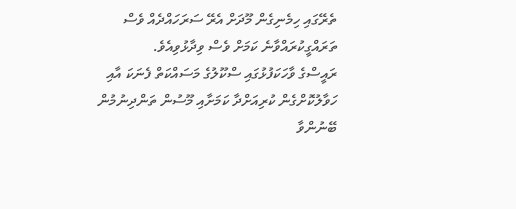ތެރޭގައި ހިމެނިގެން މޫދަށް އެރޭ ސަރަހައްދެއް ވެސް ތަރައްގީކުރައްވާނެ ކަމަށް ވެސް ވިދާޅުވިއެވެ.
ރައީސްގެ ވާހަކަފުޅުގައި ސްކޫލުގެ މަސައްކަތް ފެނަކަ އާއި ހަވާލުކޮށްގެން ކުރިއަށްދާ ކަމަށާއި މޫސުން ތަންދިނުމުން ބޭނުންވާ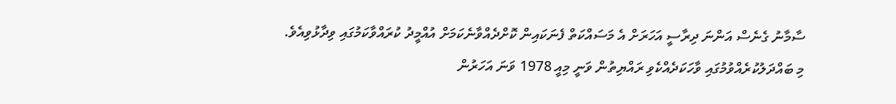ސާމާނު ގެނެސް އަންނަ ދިރާސީ އަހަރަށް އެ މަސައްކަތް ފެނަކައިން ކޮށްދެއްވާނެކަމަށް އުއްމީދު ކުރައްވާކަމުގައި ވިދާޅުވިއެވެ.
މި ބައްދަލުކުރެއްވުމުގައި ވާހަކަދެއްކެވި ރައްޔިތުން ވަނީ މިއީ 1978 ވަނަ އަހަރުން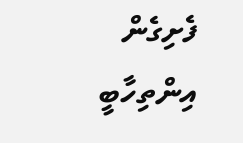ފެށިގެން އިންތިހާބީ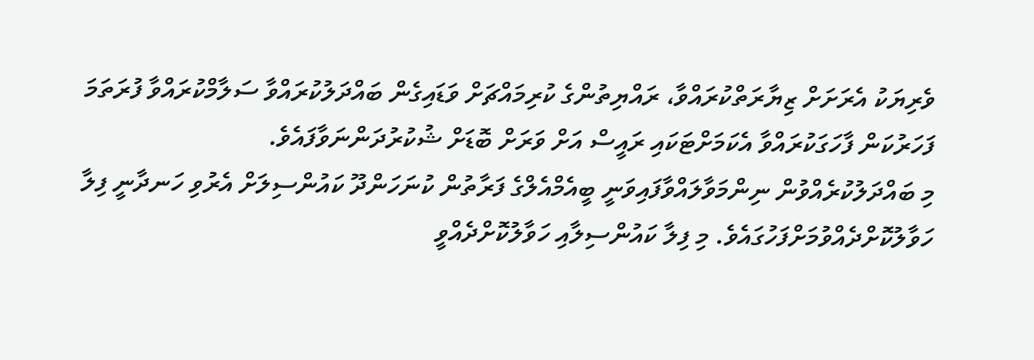ވެރިޔަކު އެރަށަށް ޒިޔާރަތްކުރައްވާ، ރައްޔިތުންގެ ކުރިމައްޗަށް ވަޑައިގެން ބައްދަލުކުރައްވާ ސަލާމްކުރައްވާ ފުރަތަމަ ފަހަރުކަން ފާހަގަކުރައްވާ އެކަމަށްޓަކައި ރައީސް އަށް ވަރަށް ބޮޑަށް ޝުކުރުދަންނަވާފައެވެ.
މި ބައްދަލުކުރެއްވުން ނިންމަވާލައްވާފައިވަނީ ބީއެމްއެލްގެ ފަރާތުން ކުނަހަންދޫ ކައުންސިލަށް އެރުވި ހަނދާނީ ފިލާ ހަވާލުކޮށްދެއްވުމަށްފަހުގައެވެ. މި ފިލާ ކައުންސިލާއި ހަވާލުކޮށްދެއްވީ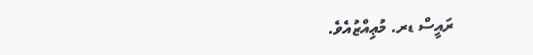ރައީސް ޑރ. މުޢިއްޒުއެވެ.